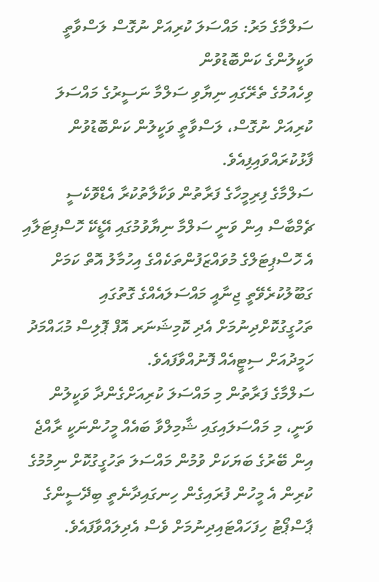ސަލްމާގެ މަރު: މައްސަލަ ކުރިއަށް ނުގޮސް ލަސްވާތީ ވަކީލުންގެ ކަންބޮޑުވުން
ވިހެއުމުގެ ތެރޭގައި ނިޔާވި ސަލްމާ ނަސީރުގެ މައްސަލަ ކުރިއަށް ނުގޮސް، ލަސްވާތީ ވަކީލުން ކަންބޮޑުވުން ފާޅުކުރައްވައިފިއެވެ.
ސަލްމާގެ ފިރިމީހާގެ ފަރާތުން ވަކާލާތުކުރާ އެޑްވޮކެސީ ޗެމްބާސް އިން ވަނީ ސަލްމާ ނިޔާވުމުގައި އޭޑީކޭ ހޮސްޕިޓަލާއި އެ ހޮސްޕިޓަލްގެ މުވައްޒަފުންތަކެއްގެ އިހުމާލު އޮތް ކަމަށް ގަބޫލުކުރެވޭތީ ޖިނާއީ މައްސަލައެއްގެ ގޮތުގައި ތަހުގީގުކޮށްދިނުމަށް އެދި ކޮމިޝަނަރ އޮފް ޕޮލިސް މުޙައްމަދު ހަމީދުއަށް ސިޓީއެއް ފޮނުއްވާފައެވެ.
ސަލްމާގެ ފަރާތުން މި މައްސަލަ ކުރިއަށްގެންދާ ވަކީލުން ވަނީ، މި މައްސަލައިގައި ޝާމިލްވާ ބައެއް މީހުންނަކީ ރާއްޖެ އިން ބޭރުގެ ބަޔަކަށް ވުމުން މައްސަލަ ތަހުގީގުކޮށް ނިމުމުގެ ކުރިން އެ މީހުން ފުރައިގެން ހިނގައިދާނެތީ ބިދޭސީންގެ ޕާސްޕޯޓު ހިފަހައްޓައިދިނުމަށް ވެސް އެދިލައްވާފައެވެ.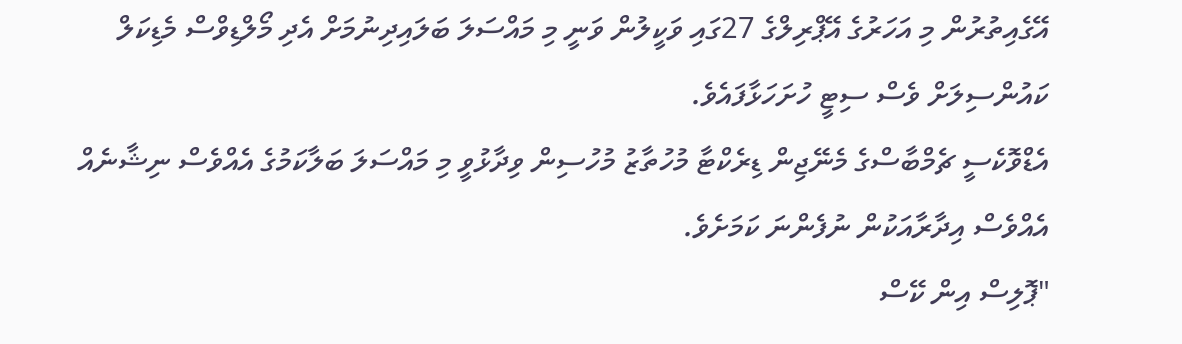އޭގެއިތުރުން މި އަހަރުގެ އޭޕްރިލްގެ 27ގައި ވަކީލުން ވަނީ މި މައްސަލަ ބަލައިދިނުމަށް އެދި މޯލްޑިވްސް މެޑިކަލް ކައުންސިލަށް ވެސް ސިޓީ ހުށަހަޅާފައެވެ.
އެޑްވޮކެސީ ޗެމްބާސްގެ މެނޭޖިން ޑިރެކްޓާ މުހުތާޒު މުހުސިން ވިދާޅުވީ މި މައްސަލަ ބަލާކަމުގެ އެއްވެސް ނިޝާނެއް އެއްވެސް އިދާރާއަކުން ނުފެންނަ ކަމަށެވެ.
"ޕޮލިސް އިން ކޭސް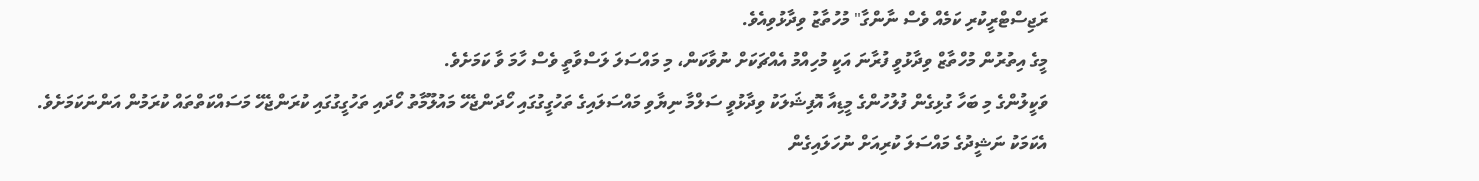ރަޖިސްޓްރީކުރި ކަމެއް ވެސް ނާންގާ" މުހުތާޒު ވިދާޅުވިއެވެ.
މީގެ އިތުރުން މުހްތާޒް ވިދާޅުވީ ފުރާނަ އަކީ މުހިއްމު އެއްޗަކަށް ނުވާކަން، މި މައްސަލަ ލަސްވާތީ ވެސް ހާމަ ވާ ކަމަށެވެ.
ވަކީލުންގެ މި ބަހާ ގުޅިގެން ފުލުހުންގެ މީޑިއާ އޮފިޝަލަކު ވިދާޅުވީ ސަލްމާ ނިޔާވި މައްސަލައިގެ ތަހުގީގުގައި ހޯދަންޖެހޭ މައުލޫމާތު ހޯދައި ތަހުގީގުގައި ކުރަންޖެހޭ މަސައްކަތްތައް ކުރަމުން އަންނަކަމަށެވެ.
އެކަމަކު ނަޝީދުގެ މައްސަލަ ކުރިއަށް ނުހަލައިގެން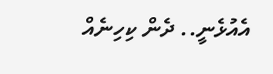އެއުޅެނީ.. ދެން ކިހިނެއް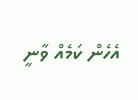އެހެން ކަމެއް ވާނީ